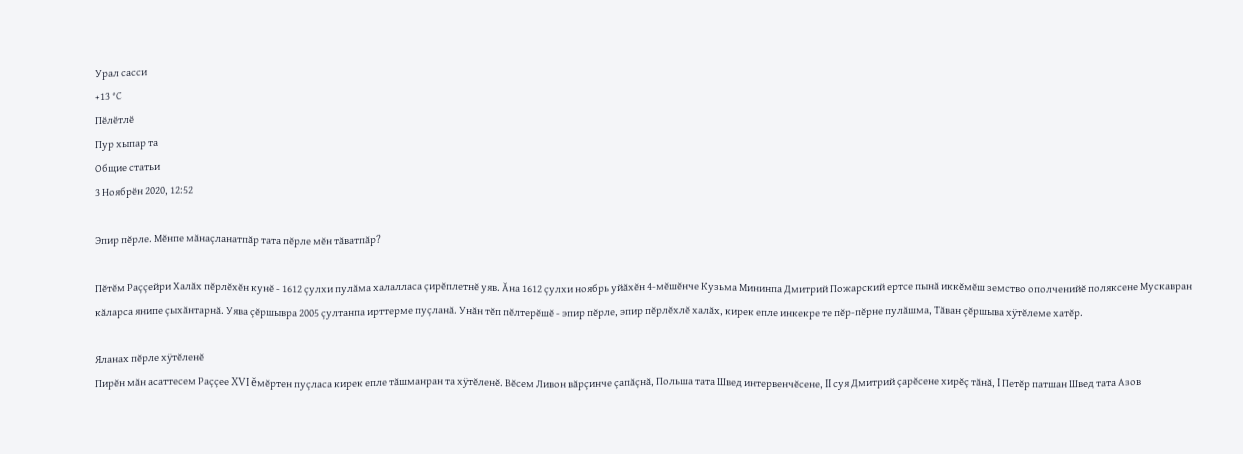Урал сасси
+13 °С
Пӗлӗтлӗ
Пур хыпар та
Общие статьи
3 Ноябрӗн 2020, 12:52

Эпир пĕрле. Мĕнпе мăнаçланатпăр тата пĕрле мĕн тăватпăр?

Пĕтĕм Раççейри Халăх пĕрлĕхĕн кунĕ - 1612 çулхи пулăма халалласа çирĕплетнĕ уяв. Ăна 1612 çулхи ноябрь уйăхĕн 4-мĕшĕнче Кузьма Мининпа Дмитрий Пожарский ертсе пынă иккĕмĕш земство ополченийĕ поляксене Мускавран кăларса янипе çыхăнтарнă. Уява çĕршывра 2005 çултанпа ирттерме пуçланă. Унăн тĕп пĕлтерĕшĕ - эпир пĕрле, эпир пĕрлĕхлĕ халăх, кирек епле инкекре те пĕр-пĕрне пулăшма, Тăван çĕршыва хÿтĕлеме хатĕр.

Яланах пĕрле хÿтĕленĕ
Пирĕн мăн асаттесем Раççее XVI ĕмĕртен пуçласа кирек епле тăшманран та хÿтĕленĕ. Вĕсем Ливон вăрçинче çапăçнă, Польша тата Швед интервенчĕсене, II суя Дмитрий çарĕсене хирĕç тăнă, I Петĕр патшан Швед тата Азов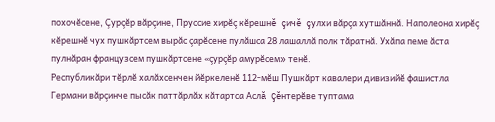похочĕсене, Çурçĕр вăрçине, Пруссие хирĕç кĕрешнĕ çичĕ çулхи вăрçа хутшăннă. Наполеона хирĕç кĕрешнĕ чух пушкăртсем вырăс çарĕсене пулăшса 28 лашаллă полк тăратнă. Ухăпа пеме ăста пулнăран французсем пушкăртсене «çурçĕр амурĕсем» тенĕ.
Республикăри тĕрлĕ халăхсенчен йĕркеленĕ 112-мĕш Пушкăрт кавалери дивизийĕ фашистла Германи вăрçинче пысăк паттăрлăх кăтартса Аслă Çĕнтерĕве туптама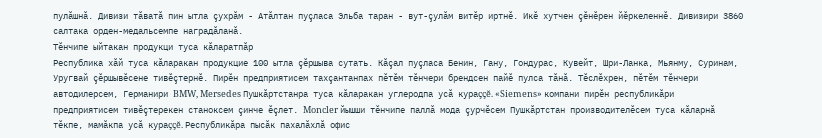пулăшнă. Дивизи тăватă пин ытла çухрăм - Атăлтан пуçласа Эльба таран - вут-çулăм витĕр иртнĕ. Икĕ хутчен çĕнĕрен йĕркеленнĕ. Дивизири 3860 салтака орден-медальсемпе наградăланă.
Тĕнчипе ыйтакан продукци туса кăларатпăр
Республика хăй туса кăларакан продукцие 100 ытла çĕршыва сутать. Кăçал пуçласа Бенин, Гану, Гондурас, Кувейт, Шри-Ланка, Мьянму, Суринам, Уругвай çĕршывĕсене тивĕçтернĕ. Пирĕн предприятисем тахçантанпах пĕтĕм тĕнчери брендсен пайĕ пулса тăнă. Тĕслĕхрен, пĕтĕм тĕнчери автодилерсем, Германири BMW, Mersedes Пушкăртстанра туса кăларакан углеродпа усă кураççĕ. «Siemens» компани пирĕн республикăри предприятисем тивĕçтерекен станоксем çинче ĕçлет. Moncler йышши тĕнчипе паллă мода çурчĕсем Пушкăртстан производителĕсем туса кăларнă тĕкпе, мамăкпа усă кураççĕ. Республикăра пысăк пахалăхлă офис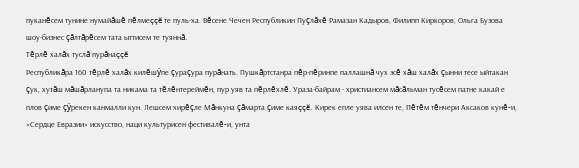пуканĕсем тунине нумайăшĕ пĕлмеççĕ те пуль-ха. Вĕсене Чечен Республикин Пуçлăхĕ Рамазан Кадыров, Филипп Киркоров, Ольга Бузова шоу-бизнес çăлтăрĕсем тата ыттисем те туяннă.
Тĕрлĕ халăх туслă пурăнаççĕ
Республикăра 160 тĕрлĕ халăх килĕшÿпе çураçура пурăнать. Пушкăртстанра пĕр-пĕринпе паллашнă чух эсĕ хăш халăх çынни тесе ыйтакан çук, хутăш мăшăрланупа та никама та тĕлĕнтереймĕн, пур уяв та пĕрлĕхлĕ. Ураза-байрам - христиансем мăсăльман тусĕсем патне какай е плов çиме çÿрекен канмалли кун. Лешсем хирĕçле Мăнкуна çăмарта çиме каяççĕ. Кирек епле уява илсен те, Пĕтĕм тĕнчери Аксаков кунĕ-и, «Сердце Евразии» искусство, наци культурисен фестивалĕ-и, унта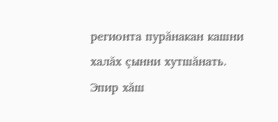регионта пурăнакан кашни халăх çынни хутшăнать.
Эпир хăш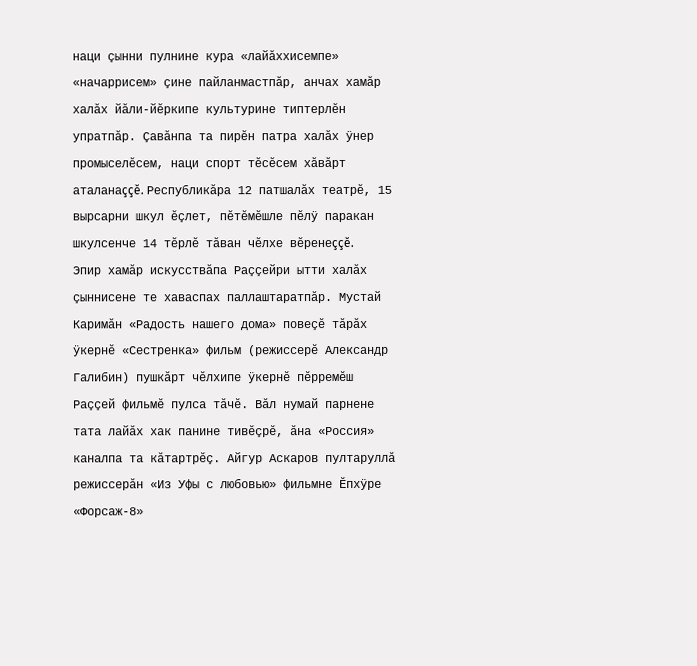наци çынни пулнине кура «лайăххисемпе» «начаррисем» çине пайланмастпăр, анчах хамăр халăх йăли-йĕркипе культурине типтерлĕн упратпăр. Çавăнпа та пирĕн патра халăх ÿнер промыселĕсем, наци спорт тĕсĕсем хăвăрт аталанаççĕ. Республикăра 12 патшалăх театрĕ, 15 вырсарни шкул ĕçлет, пĕтĕмĕшле пĕлÿ паракан шкулсенче 14 тĕрлĕ тăван чĕлхе вĕренеççĕ.
Эпир хамăр искусствăпа Раççейри ытти халăх çыннисене те хаваспах паллаштаратпăр. Мустай Каримăн «Радость нашего дома» повеçĕ тăрăх ÿкернĕ «Сестренка» фильм (режиссерĕ Александр Галибин) пушкăрт чĕлхипе ÿкернĕ пĕрремĕш Раççей фильмĕ пулса тăчĕ. Вăл нумай парнене тата лайăх хак панине тивĕçрĕ, ăна «Россия» каналпа та кăтартрĕç. Айгур Аскаров пултаруллă режиссерăн «Из Уфы с любовью» фильмне Ĕпхÿре «Форсаж-8»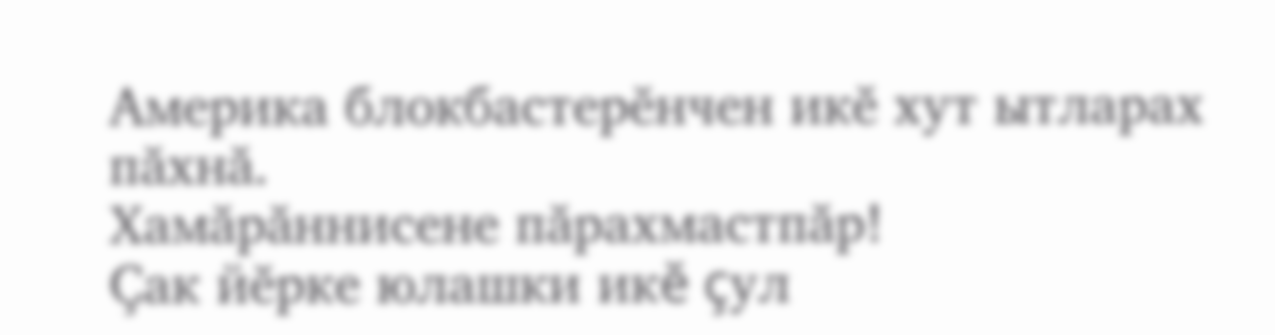Америка блокбастерĕнчен икĕ хут ытларах пăхнă.
Хамăрăннисене пăрахмастпăр!
Çак йĕрке юлашки икĕ çул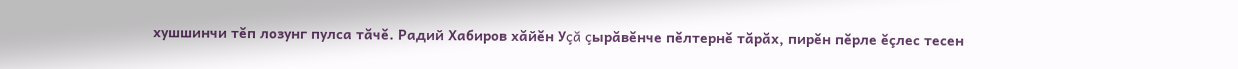хушшинчи тĕп лозунг пулса тăчĕ. Радий Хабиров хăйĕн Уçă çырăвĕнче пĕлтернĕ тăрăх, пирĕн пĕрле ĕçлес тесен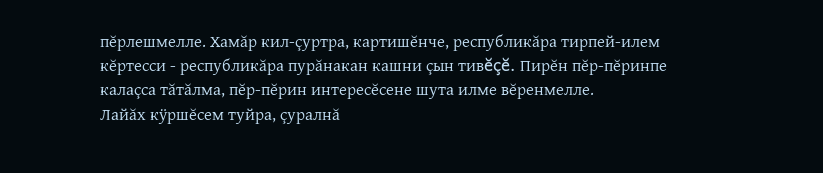пĕрлешмелле. Хамăр кил-çуртра, картишĕнче, республикăра тирпей-илем кĕртесси - республикăра пурăнакан кашни çын тивĕçĕ. Пирĕн пĕр-пĕринпе калаçса тăтăлма, пĕр-пĕрин интересĕсене шута илме вĕренмелле.
Лайăх кÿршĕсем туйра, çуралнă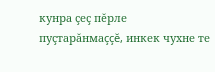кунра çеç пĕрле пуçтарăнмаççĕ, инкек чухне те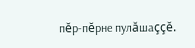пĕр-пĕрне пулăшаççĕ.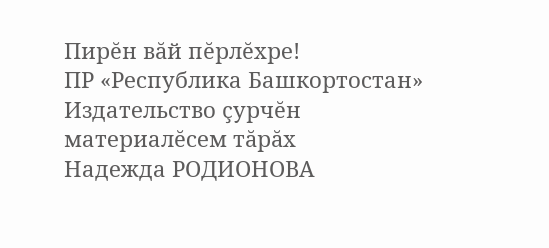Пирĕн вăй пĕрлĕхре!
ПР «Республика Башкортостан»
Издательство çурчĕн материалĕсем тăрăх
Надежда РОДИОНОВА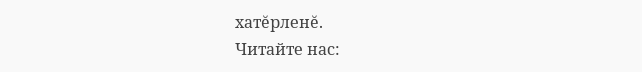хатĕрленĕ.
Читайте нас: